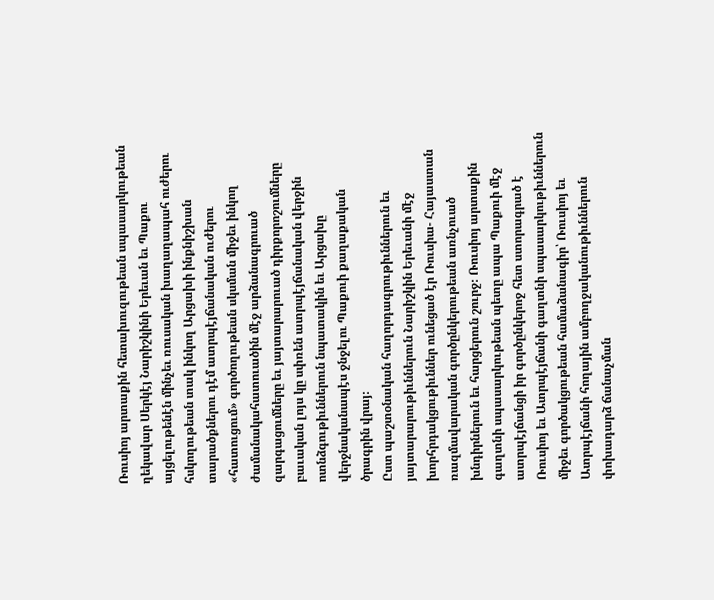Ռուսիոյ արտաքին հետախուզութեան սպասարկութեան ղեկավար Սերկէյ Նարիշկինի Երեւան եւ Պաքու այցելութենէն մինչեւ ռուսական խաղաղապահ ուժերու հսկողութեան տակ ինկող Արցախի ինքնիշխան տարածքներու դէմ ատրպէյճանական ուժերու «հատուցում» գործողութեան սկսման միջեւ ինկող ժամանակահատուածին մէջ արձանագրուած զարգացումները եւ յայտարարուած դիրքորոշումները բաւական լոյս կը սփռեն ատրպէյճանական վերջին ոտնձգութիւններուն նպատակին եւ Արցախը վերջնականապէս ջնջելու Պաքուի քաղաքական ծրագրին վրայ։
Ըստ պաշտօնական հաղորդագրութիւններուն եւ յայտարարութիւններուն Նարիշկին Երեւանի մէջ խորհրդակցութիւններ ունեցած էր Ռուսիա- Հայաստան ռազմավարական գործընկերութեան առնչուած խնդիրներուն եւ հարցերուն շուրջ։ Ռուսիոյ արտաքին գաղտնի սպասարկութեան պետը ապա Պաքուի մէջ ատրպէյճանցի իր գործընկերոջ հետ ստորագրած է Ռուսիոյ եւ Ատրպէյճանի գաղտնի սպասարկութիւններուն միջեւ գործակցութեան համաձանագիր՝ Ռուսիոյ եւ Ատրպէյճանի հողային ամբողջականութիւններուն փոխադարձ ճանաչման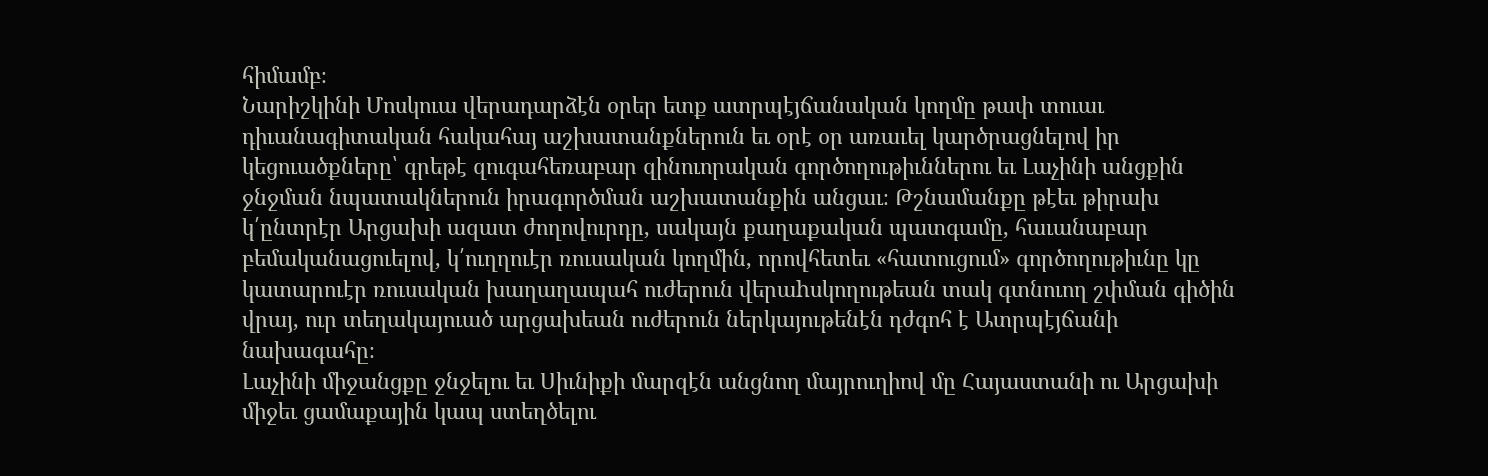հիմամբ։
Նարիշկինի Մոսկուա վերադարձէն օրեր ետք ատրպէյճանական կողմը թափ տուաւ դիւանագիտական հակահայ աշխատանքներուն եւ օրէ օր առաւել կարծրացնելով իր կեցուածքները՝ գրեթէ զուգահեռաբար զինուորական գործողութիւններու եւ Լաչինի անցքին ջնջման նպատակներուն իրագործման աշխատանքին անցաւ։ Թշնամանքը թէեւ թիրախ կ՛ընտրէր Արցախի ազատ ժողովուրդը, սակայն քաղաքական պատգամը, հաւանաբար բեմականացուելով, կ՛ուղղուէր ռուսական կողմին, որովհետեւ «հատուցում» գործողութիւնը կը կատարուէր ռուսական խաղաղապահ ուժերուն վերաhսկողութեան տակ գտնուող շփման գիծին վրայ, ուր տեղակայուած արցախեան ուժերուն ներկայութենէն դժգոհ է Ատրպէյճանի նախագահը։
Լաչինի միջանցքը ջնջելու եւ Սիւնիքի մարզէն անցնող մայրուղիով մը Հայաստանի ու Արցախի միջեւ ցամաքային կապ ստեղծելու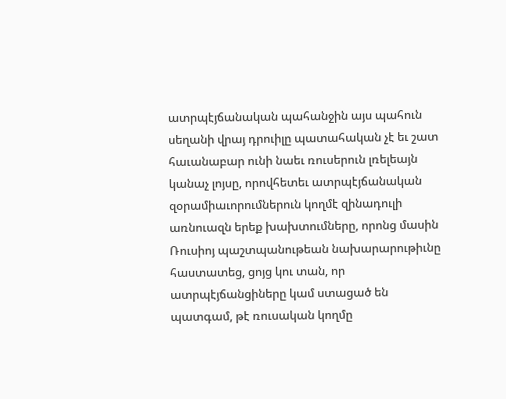ատրպէյճանական պահանջին այս պահուն սեղանի վրայ դրուիլը պատահական չէ եւ շատ հաւանաբար ունի նաեւ ռուսերուն լռելեայն կանաչ լոյսը, որովհետեւ ատրպէյճանական զօրամիաւորումներուն կողմէ զինադուլի առնուազն երեք խախտումները, որոնց մասին Ռուսիոյ պաշտպանութեան նախարարութիւնը հաստատեց, ցոյց կու տան, որ ատրպէյճանցիները կամ ստացած են պատգամ, թէ ռուսական կողմը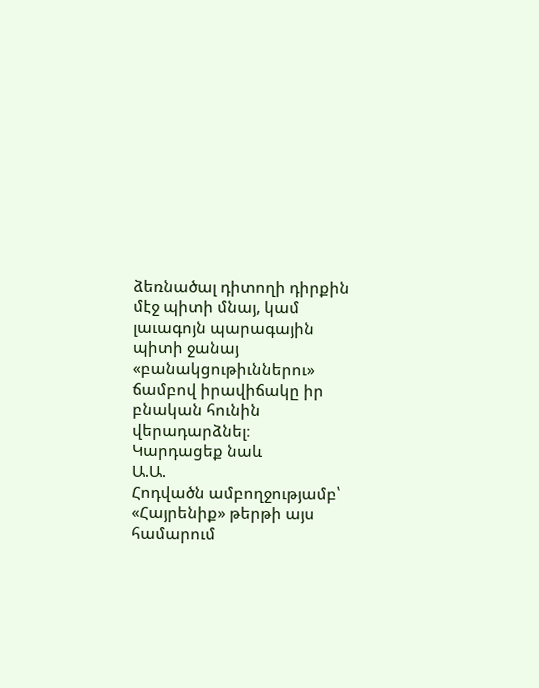ձեռնածալ դիտողի դիրքին մէջ պիտի մնայ, կամ լաւագոյն պարագային պիտի ջանայ «բանակցութիւններու» ճամբով իրավիճակը իր բնական հունին վերադարձնել։
Կարդացեք նաև
Ա.Ա.
Հոդվածն ամբողջությամբ՝ «Հայրենիք» թերթի այս համարում